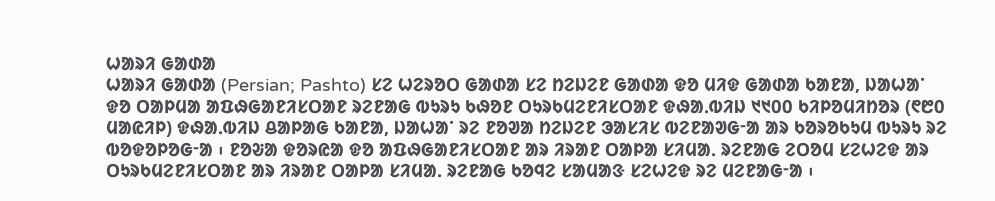ᱦᱟᱨᱤ ᱜᱟᱰᱟ
ᱦᱟᱨᱤ ᱜᱟᱰᱟ (Persian; Pashto) ᱥᱮ ᱦᱮᱨᱚᱛ ᱜᱟᱰᱟ ᱥᱮ ᱴᱮᱡᱮᱱ ᱜᱟᱰᱟ ᱫᱚ ᱢᱤᱫ ᱜᱟᱰᱟ ᱠᱟᱱᱟ, ᱡᱟᱦᱟᱸ ᱫᱚ ᱛᱟᱞᱢᱟ ᱟᱯᱷᱜᱟᱱᱤᱥᱛᱟᱱ ᱨᱮᱱᱟᱜ ᱵᱩᱨᱩ ᱠᱷᱚᱱ ᱛᱩᱨᱠᱢᱮᱱᱤᱥᱛᱟᱱ ᱫᱷᱟᱹᱵᱤᱡ ᱑᱑᱐᱐ ᱠᱤᱞᱚᱢᱤᱴᱚᱨ (᱖᱘᱐ ᱢᱟᱭᱤᱞ) ᱫᱷᱟᱹᱵᱤᱡ ᱪᱟᱞᱟᱜ ᱠᱟᱱᱟ, ᱡᱟᱦᱟᱸ ᱨᱮ ᱱᱚᱣᱟ ᱴᱮᱡᱮᱱ ᱳᱟᱥᱤᱥ ᱵᱮᱱᱟᱣᱜᱼᱟ ᱟᱨ ᱠᱚᱨᱚᱠᱩᱢ ᱵᱩᱨᱩ ᱨᱮ ᱵᱚᱫᱚᱞᱚᱜᱼᱟ ᱾ ᱱᱚᱶᱟ ᱫᱚᱨᱭᱟ ᱫᱚ ᱟᱯᱷᱜᱟᱱᱤᱥᱛᱟᱱ ᱟᱨ ᱤᱨᱟᱱ ᱛᱟᱞᱟ ᱥᱤᱢᱟᱹ ᱨᱮᱱᱟᱜ ᱮᱛᱚᱢ ᱥᱮᱦᱮᱫ ᱟᱨ ᱛᱩᱨᱠᱢᱮᱱᱤᱥᱛᱟᱱ ᱟᱨ ᱤᱨᱟᱱ ᱛᱟᱞᱟ ᱥᱤᱢᱟᱹ ᱨᱮᱱᱟᱜ ᱠᱚᱧᱮ ᱥᱟᱢᱟᱝ ᱥᱮᱦᱮᱫ ᱨᱮ ᱢᱮᱱᱟᱜᱼᱟ ᱾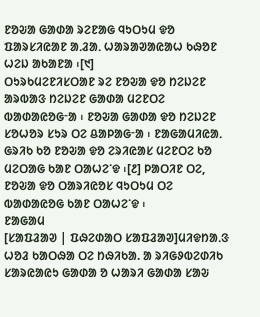ᱱᱚᱶᱟ ᱜᱟᱰᱟ ᱨᱮᱱᱟᱜ ᱧᱩᱛᱩᱢ ᱫᱚ ᱯᱟᱨᱥᱤᱭᱟᱱ ᱟᱹᱲᱟᱹ ᱦᱟᱨᱟᱣᱟᱭᱟᱦ ᱠᱷᱚᱱ ᱦᱮᱡ ᱟᱠᱟᱱᱟ ᱾[᱑]
ᱛᱩᱨᱠᱢᱮᱱᱤᱥᱛᱟᱱ ᱨᱮ ᱱᱚᱶᱟ ᱫᱚ ᱴᱮᱡᱮᱱ ᱟᱨᱵᱟᱝ ᱴᱮᱡᱮᱱ ᱜᱟᱰᱟ ᱢᱮᱱᱛᱮ ᱵᱟᱰᱟᱭᱚᱜᱼᱟ ᱾ ᱱᱚᱶᱟ ᱜᱟᱰᱟ ᱫᱚ ᱴᱮᱡᱮᱱ ᱥᱚᱦᱚᱨ ᱥᱩᱨ ᱛᱮ ᱪᱟᱞᱟᱜᱼᱟ ᱾ ᱱᱟᱜᱟᱢᱤᱭᱟᱹ ᱜᱨᱤᱠ ᱠᱚ ᱱᱚᱶᱟ ᱫᱚ ᱮᱨᱤᱭᱟᱥ ᱢᱮᱱᱛᱮ ᱠᱚ ᱢᱮᱛᱟᱜ ᱠᱟᱱ ᱛᱟᱦᱮᱸᱫ ᱾[᱒] ᱞᱟᱛᱤᱱ ᱛᱮ, ᱱᱚᱶᱟ ᱫᱚ ᱛᱟᱨᱤᱭᱚᱥ ᱧᱩᱛᱩᱢ ᱛᱮ ᱵᱟᱰᱟᱭᱚᱜ ᱠᱟᱱ ᱛᱟᱦᱮᱸᱫ ᱾
ᱱᱟᱜᱟᱢ
[ᱥᱟᱯᱲᱟᱣ | ᱯᱷᱮᱰᱟᱛ ᱥᱟᱯᱲᱟᱣ]ᱢᱤᱫᱴᱟᱹᱝ ᱦᱚᱲ ᱠᱟᱛᱷᱟ ᱛᱮ ᱴᱷᱤᱠᱟ. ᱟ ᱨᱤᱜᱽᱵᱮᱰᱤᱠ ᱥᱟᱨᱭᱟᱭᱩ ᱜᱟᱰᱟ ᱚ ᱦᱟᱨᱤ ᱜᱟᱰᱟ ᱥᱟᱶ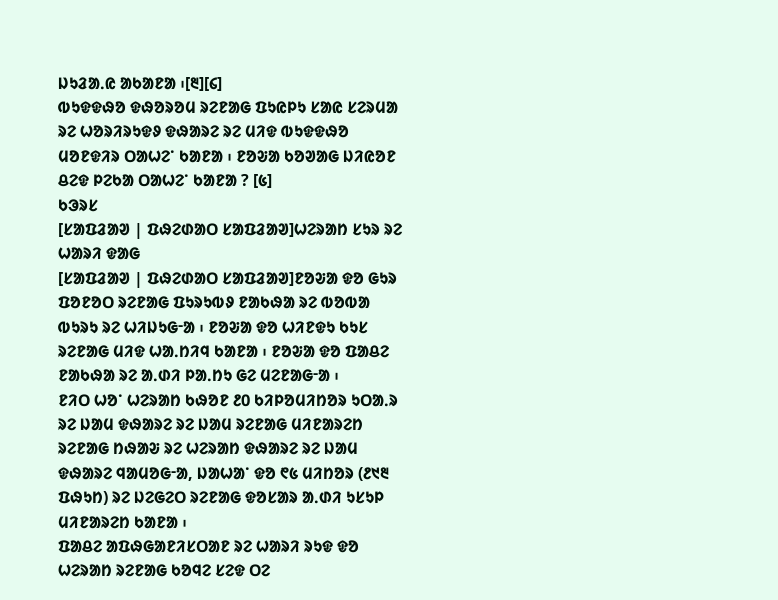ᱡᱩᱲᱟᱹᱭ ᱟᱠᱟᱱᱟ ᱾[᱓][᱔]
ᱵᱩᱫᱫᱷᱚ ᱫᱷᱚᱨᱚᱢ ᱨᱮᱱᱟᱜ ᱯᱩᱭᱞᱩ ᱥᱟᱭ ᱥᱮᱨᱢᱟ ᱨᱮ ᱦᱚᱨᱤᱨᱩᱫᱽ ᱫᱷᱟᱨᱮ ᱨᱮ ᱢᱤᱫ ᱵᱩᱫᱫᱷᱚ ᱢᱚᱱᱫᱤᱨ ᱛᱟᱦᱮᱸ ᱠᱟᱱᱟ ᱾ ᱱᱚᱶᱟ ᱠᱚᱣᱟᱜ ᱡᱤᱭᱚᱱ ᱪᱮᱫ ᱞᱮᱠᱟ ᱛᱟᱦᱮᱸ ᱠᱟᱱᱟ ? [᱕]
ᱠᱳᱨᱥ
[ᱥᱟᱯᱲᱟᱣ | ᱯᱷᱮᱰᱟᱛ ᱥᱟᱯᱲᱟᱣ]ᱦᱮᱨᱟᱴ ᱥᱩᱨ ᱨᱮ ᱦᱟᱨᱤ ᱫᱟᱜ
[ᱥᱟᱯᱲᱟᱣ | ᱯᱷᱮᱰᱟᱛ ᱥᱟᱯᱲᱟᱣ]ᱱᱚᱶᱟ ᱫᱚ ᱜᱩᱨ ᱯᱚᱱᱚᱛ ᱨᱮᱱᱟᱜ ᱯᱩᱨᱩᱵᱽ ᱱᱟᱠᱷᱟ ᱨᱮ ᱵᱚᱵᱟ ᱵᱩᱨᱩ ᱨᱮ ᱦᱤᱡᱩᱜᱼᱟ ᱾ ᱱᱚᱶᱟ ᱫᱚ ᱦᱤᱱᱫᱩ ᱠᱩᱥ ᱨᱮᱱᱟᱜ ᱢᱤᱫ ᱦᱟᱹᱴᱤᱧ ᱠᱟᱱᱟ ᱾ ᱱᱚᱶᱟ ᱫᱚ ᱯᱟᱪᱮ ᱱᱟᱠᱷᱟ ᱨᱮ ᱟᱹᱰᱤ ᱞᱟᱹᱴᱩ ᱜᱮ ᱢᱮᱱᱟᱜᱼᱟ ᱾
ᱱᱤᱛ ᱦᱚᱸ ᱦᱮᱨᱟᱴ ᱠᱷᱚᱱ ᱒᱐ ᱠᱤᱞᱚᱢᱤᱴᱚᱨ ᱩᱛᱟᱹᱨ ᱨᱮ ᱡᱟᱢ ᱫᱷᱟᱨᱮ ᱨᱮ ᱡᱟᱢ ᱨᱮᱱᱟᱜ ᱢᱤᱱᱟᱨᱮᱴ ᱨᱮᱱᱟᱜ ᱴᱷᱟᱶ ᱨᱮ ᱦᱮᱨᱟᱴ ᱫᱷᱟᱨᱮ ᱨᱮ ᱡᱟᱢ ᱫᱷᱟᱨᱮ ᱧᱟᱢᱚᱜᱼᱟ, ᱡᱟᱦᱟᱸ ᱫᱚ ᱖᱕ ᱢᱤᱴᱚᱨ (᱒᱑᱓ ᱯᱷᱩᱴ) ᱨᱮ ᱡᱮᱜᱮᱛ ᱨᱮᱱᱟᱜ ᱫᱚᱥᱟᱨ ᱟᱹᱰᱤ ᱩᱥᱩᱞ ᱢᱤᱱᱟᱨᱮᱴ ᱠᱟᱱᱟ ᱾
ᱯᱟᱪᱮ ᱟᱯᱷᱜᱟᱱᱤᱥᱛᱟᱱ ᱨᱮ ᱦᱟᱨᱤ ᱨᱩᱫ ᱫᱚ ᱦᱮᱨᱟᱴ ᱨᱮᱱᱟᱜ ᱠᱚᱧᱮ ᱥᱮᱫ ᱛᱮ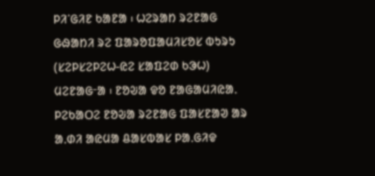ᱞᱤᱸᱜᱤᱱ ᱠᱟᱱᱟ ᱾ ᱦᱮᱨᱟᱴ ᱨᱮᱱᱟᱜ ᱜᱷᱟᱴᱤ ᱨᱮ ᱯᱟᱨᱚᱯᱟᱢᱤᱥᱚᱥ ᱵᱩᱨᱩ (ᱥᱮᱞᱥᱮᱞᱮᱦ-ᱭᱮ ᱥᱟᱯᱮᱰ ᱠᱳᱦ) ᱢᱮᱱᱟᱜᱼᱟ ᱾ ᱱᱚᱶᱟ ᱫᱚ ᱱᱟᱜᱟᱢᱤᱭᱟᱹ ᱞᱮᱠᱟᱛᱮ ᱱᱚᱶᱟ ᱨᱮᱱᱟᱜ ᱯᱟᱥᱱᱟᱣ ᱟᱨ ᱟᱹᱰᱤ ᱟᱭᱢᱟ ᱪᱟᱥᱵᱟᱥ ᱞᱟᱹᱜᱤᱫ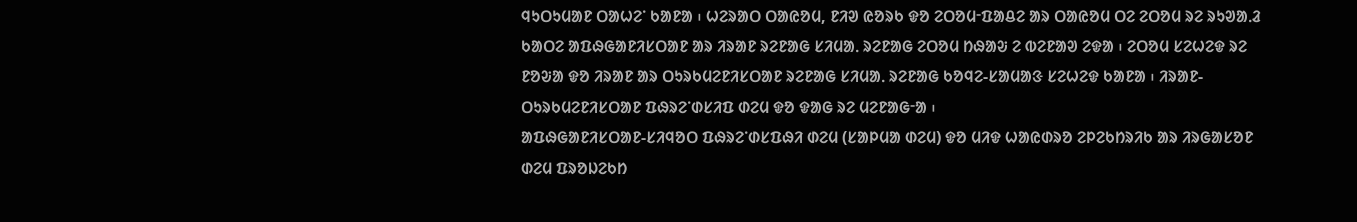ᱧᱩᱛᱩᱢᱟᱱ ᱛᱟᱦᱮᱸ ᱠᱟᱱᱟ ᱾ ᱦᱮᱨᱟᱛ ᱛᱟᱭᱚᱢ, ᱱᱤᱣ ᱭᱚᱨᱠ ᱫᱚ ᱮᱛᱚᱢᱼᱯᱟᱪᱮ ᱟᱨ ᱛᱟᱭᱚᱢ ᱛᱮ ᱮᱛᱚᱢ ᱨᱮ ᱨᱩᱣᱟᱹᱲ ᱠᱟᱛᱮ ᱟᱯᱷᱜᱟᱱᱤᱥᱛᱟᱱ ᱟᱨ ᱤᱨᱟᱱ ᱨᱮᱱᱟᱜ ᱥᱤᱢᱟᱹ ᱨᱮᱱᱟᱜ ᱮᱛᱚᱢ ᱴᱷᱟᱶ ᱮ ᱵᱮᱱᱟᱣ ᱮᱫᱟ ᱾ ᱮᱛᱚᱢ ᱥᱮᱦᱮᱫ ᱨᱮ ᱱᱚᱶᱟ ᱫᱚ ᱤᱨᱟᱱ ᱟᱨ ᱛᱩᱨᱠᱢᱮᱱᱤᱥᱛᱟᱱ ᱨᱮᱱᱟᱜ ᱥᱤᱢᱟᱹ ᱨᱮᱱᱟᱜ ᱠᱚᱧᱮ-ᱥᱟᱢᱟᱝ ᱥᱮᱦᱮᱫ ᱠᱟᱱᱟ ᱾ ᱤᱨᱟᱱ-ᱛᱩᱨᱠᱢᱮᱱᱤᱥᱛᱟᱱ ᱯᱷᱨᱮᱸᱰᱥᱤᱯ ᱰᱮᱢ ᱫᱚ ᱫᱟᱜ ᱨᱮ ᱢᱮᱱᱟᱜᱼᱟ ᱾
ᱟᱯᱷᱜᱟᱱᱤᱥᱛᱟᱱ-ᱥᱤᱧᱚᱛ ᱯᱷᱨᱮᱸᱰᱥᱯᱷᱤ ᱰᱮᱢ (ᱥᱟᱞᱢᱟ ᱰᱮᱢ) ᱫᱚ ᱢᱤᱫ ᱦᱟᱭᱰᱨᱚ ᱮᱞᱮᱠᱴᱨᱤᱠ ᱟᱨ ᱤᱨᱜᱟᱥᱚᱱ ᱰᱮᱢ ᱯᱨᱚᱡᱮᱠᱴ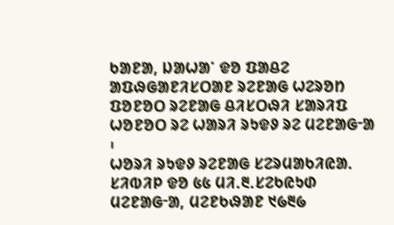ᱠᱟᱱᱟ, ᱡᱟᱦᱟᱸ ᱫᱚ ᱯᱟᱪᱮ ᱟᱯᱷᱜᱟᱱᱤᱥᱛᱟᱱ ᱨᱮᱱᱟᱜ ᱦᱮᱨᱚᱴ ᱯᱚᱱᱚᱛ ᱨᱮᱱᱟᱜ ᱪᱤᱥᱛᱷᱤ ᱥᱟᱨᱤᱯ ᱦᱚᱱᱚᱛ ᱨᱮ ᱦᱟᱨᱤ ᱨᱩᱫᱽ ᱨᱮ ᱢᱮᱱᱟᱜᱼᱟ ᱾
ᱦᱚᱨᱤ ᱨᱩᱫᱽ ᱨᱮᱱᱟᱜ ᱥᱮᱨᱢᱟᱠᱤᱭᱟᱹ ᱥᱤᱵᱤᱞ ᱫᱚ ᱕᱕ ᱢᱤᱹ᱓ᱹᱥᱮᱠᱭᱩᱰ ᱢᱮᱱᱟᱜᱼᱟ, ᱢᱮᱱᱠᱷᱟᱱ ᱑᱙᱓᱙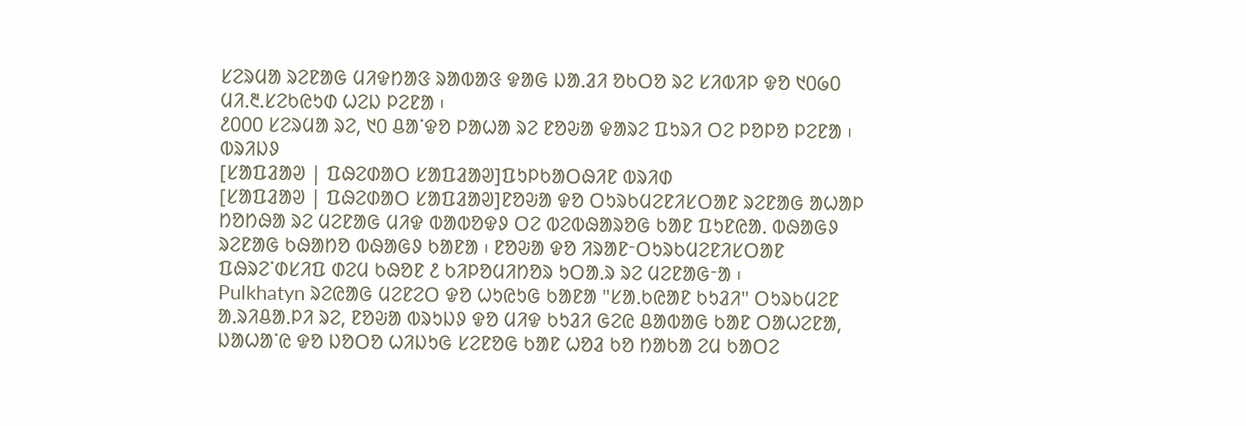ᱥᱮᱨᱢᱟ ᱨᱮᱱᱟᱜ ᱢᱤᱫᱴᱟᱝ ᱨᱟᱵᱟᱝ ᱫᱟᱜ ᱡᱟᱹᱲᱤ ᱚᱠᱛᱚ ᱨᱮ ᱥᱤᱵᱤᱞ ᱫᱚ ᱑᱐᱙᱐ ᱢᱤᱹ᱓ᱹᱥᱮᱠᱭᱩᱰ ᱦᱮᱡ ᱞᱮᱱᱟ ᱾
᱒᱐᱐᱐ ᱥᱮᱨᱢᱟ ᱨᱮ, ᱑᱐ ᱪᱟᱸᱫᱚ ᱞᱟᱦᱟ ᱨᱮ ᱱᱚᱶᱟ ᱫᱟᱨᱮ ᱯᱩᱨᱤ ᱛᱮ ᱞᱚᱞᱚ ᱞᱮᱱᱟ ᱾
ᱵᱨᱤᱡᱽ
[ᱥᱟᱯᱲᱟᱣ | ᱯᱷᱮᱰᱟᱛ ᱥᱟᱯᱲᱟᱣ]ᱯᱩᱞᱠᱟᱛᱷᱤᱱ ᱵᱨᱤᱰ
[ᱥᱟᱯᱲᱟᱣ | ᱯᱷᱮᱰᱟᱛ ᱥᱟᱯᱲᱟᱣ]ᱱᱚᱶᱟ ᱫᱚ ᱛᱩᱨᱠᱢᱮᱱᱤᱥᱛᱟᱱ ᱨᱮᱱᱟᱜ ᱟᱦᱟᱞ ᱴᱚᱴᱷᱟ ᱨᱮ ᱢᱮᱱᱟᱜ ᱢᱤᱫ ᱵᱟᱵᱚᱫᱽ ᱛᱮ ᱵᱮᱵᱷᱟᱨᱚᱜ ᱠᱟᱱ ᱯᱩᱱᱭᱟᱹ ᱵᱷᱟᱜᱽ ᱨᱮᱱᱟᱜ ᱠᱷᱟᱴᱚ ᱵᱷᱟᱜᱽ ᱠᱟᱱᱟ ᱾ ᱱᱚᱶᱟ ᱫᱚ ᱤᱨᱟᱱᱼᱛᱩᱨᱠᱢᱮᱱᱤᱥᱛᱟᱱ ᱯᱷᱨᱮᱸᱰᱥᱤᱯ ᱰᱮᱢ ᱠᱷᱚᱱ ᱒ ᱠᱤᱞᱚᱢᱤᱴᱚᱨ ᱩᱛᱟᱹᱨ ᱨᱮ ᱢᱮᱱᱟᱜᱼᱟ ᱾
Pulkhatyn ᱨᱮᱭᱟᱜ ᱢᱮᱱᱮᱛ ᱫᱚ ᱦᱩᱭᱩᱜ ᱠᱟᱱᱟ "ᱥᱟᱹᱠᱭᱟᱱ ᱠᱩᱲᱤ" ᱛᱩᱨᱠᱢᱮᱱ ᱟᱹᱨᱤᱪᱟᱹᱞᱤ ᱨᱮ, ᱱᱚᱶᱟ ᱵᱨᱩᱡᱽ ᱫᱚ ᱢᱤᱫ ᱠᱩᱲᱤ ᱜᱮᱭ ᱪᱟᱵᱟᱜ ᱠᱟᱱ ᱛᱟᱦᱮᱱᱟ, ᱡᱟᱦᱟᱸᱭ ᱫᱚ ᱡᱚᱛᱚ ᱦᱤᱡᱩᱜ ᱥᱮᱱᱚᱜ ᱠᱟᱱ ᱦᱚᱲ ᱠᱚ ᱴᱟᱠᱟ ᱮᱢ ᱠᱟᱛᱮ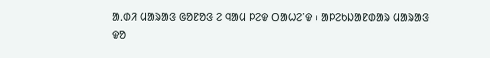ᱟᱹᱰᱤ ᱢᱟᱨᱟᱝ ᱜᱚᱱᱚᱝ ᱮ ᱧᱟᱢ ᱞᱮᱫ ᱛᱟᱦᱮᱸᱫ ᱾ ᱟᱞᱮᱠᱡᱟᱱᱰᱟᱨ ᱢᱟᱨᱟᱝ ᱫᱚ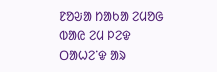ᱱᱚᱶᱟ ᱴᱟᱠᱟ ᱮᱢᱚᱜ ᱵᱟᱭ ᱮᱢ ᱞᱮᱫ ᱛᱟᱦᱮᱸᱫ ᱟᱨ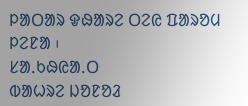ᱞᱟᱛᱟᱨ ᱫᱷᱟᱨᱮ ᱛᱮᱭ ᱯᱟᱨᱚᱢ ᱞᱮᱱᱟ ᱾
ᱥᱟᱹᱠᱷᱭᱟᱹᱛ
ᱵᱟᱦᱨᱮ ᱡᱚᱱᱚᱲ